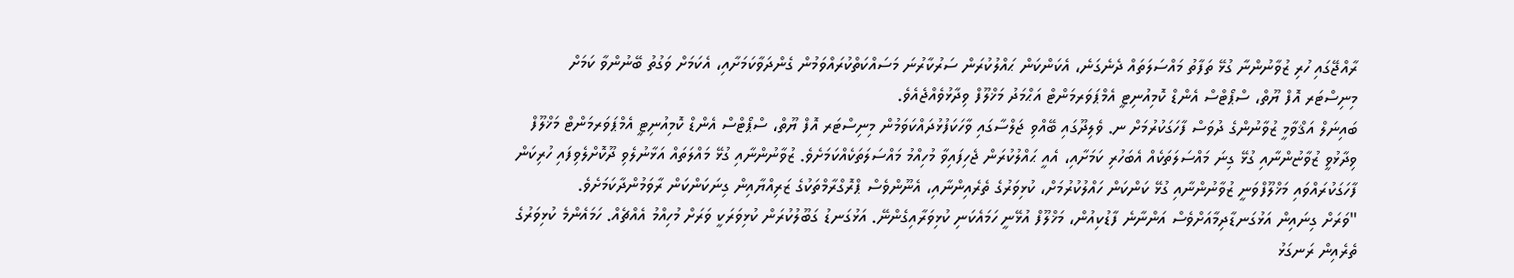ރާއްޖޭގައި ހުރި ޒުވާނުންނާ ގުޅޭ ތަފާތު މައްސަލަތައް ދެނެގަނެ، އެކަންކަން ޙައްލުކުރަން ސަރުކާރުނަ މަސައްކަތްކުރައްވަމުން ގެންދަވާކަމަށާއި، އެކަމަށް ވަގުތު ބޭނުންވާ ކަމަށް މިނިސްޓަރ އޮފް ޔޫތް، ސްޕޯޓްސް އެންޑް ކޮމިއުނިޓީ އެމްޕަވަރމަންޓް އަޙްމަދު މަޚްލޫފް ވިދާޅުވެއްޖެއެވެ.
ބައިނަލް އަޤްވާމީ ޒުވާނުންގެ ދުވަސް ފާހަގަކުރުމަށް ނ. ވެލިދޫގައި ބޭއްވި ޖަލްސާގައި ވާހަކަފުޅުދައްކަވަމުން މިނިސްޓަރ އޮފް ޔޫތް، ސްޕޯޓްސް އެންޑް ކޮމިއުނިޓީ އެމްޕަވަރމަންޓް މަޚްލޫފް ވިދާޅުވީ ޒުވާޏުންނާއި ގުޅޭ ގިނަ މައްސަލަތަކެއް އެބަހުރި ކަމަށާއި، އެއީ ޙައްލުކުރަން ޖެހިފައިވާ މުހިއްމު މައްސަލަތަކެއްކަމަށެވެ. ޒުވާނުންނާއި ގުޅޭ މައްލަތައް އަޅާނުލެވި ދޫކޮށްލެވިފައި ހުރިކަން ފާހަގަކުރައްވައި މަޚްލޫފްވަނީ ޒުވާނުންނާއި ގުޅޭ ކަންކަން ހައްލުކުރުމަށް، ކުޅިވަރުގެ ތެރެއިންނާއި، އެނޫންވެސް ޕްރޮގްރާމްތަކުގެ ޒަރިއްޔާއިން ގިނަކަންކަން ރާވަމުންދާކަމަށެވެ.
"ވަރަށް ގިނައިން އަޅުގަނޑާދިމާއަށްވެސް އަންނާނެ ފާޑުކިއުން، މަޚްލޫފް އުޅޭނީ ހަމައެކަނި ކުޅިވަރާއިގެންނޭ. އަޅުގަނޑު ގަބޫލުކުރަން ކުޅިވަރަކީ ވަރަށް މުހިއްމު އެއްޗެއް. ހަމައެންމެ ކުޅިވަރުގެ ތެރެއިން ރަނގަޅު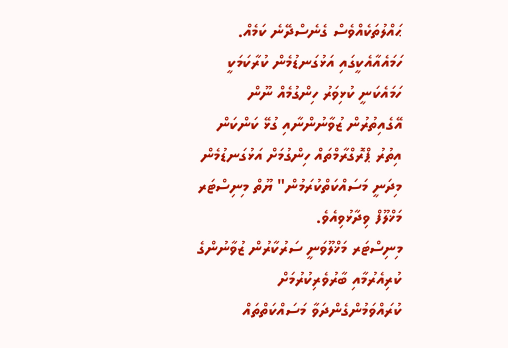ޙައްލުތަކެއްވެސް ގެނެސްދޭނެ ކަމެއް. ހަމައެއާއެކީގައި އަޅުގަނޑުމެން ކުރާކަމަކީ ހަމައެކަނީ ކުޅިވަރު ހިންގުމެއް ނޫން އޭގެއިތުރުން ޒުވާނުންނާއި ގުޅޭ ކަންކަން އިތުރު ޕްރޮގްރާމްތައް ހިންގުމަށް އަޅުގަނޑުމެން މިދަނީ މަސައްކަތްކުރަމުން" ޔޫތް މިނިސްޓަރ މަޚްލޫފް ވިދާޅުވިއެވެ.
މިނިސްޓަރ މަޚްލޫވަނީ ސަރުކާރުން ޒުވާނުންގެ ކުރިއެރުމާއި ބާރުވެރިކުރުމަށް ކުރައްވަމުންގެންދަވާ މަސައްކަތްތައް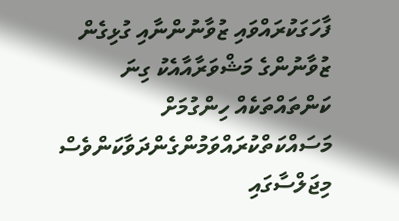ފާހަގަކުރައްވައި ޒުވާނުންނާއި ގުޅިގެން ޒުވާނުންގެ މަޝްވަރާއާއެކު ގިނަ ކަންތައްތަކެއް ހިންގުމަށް މަސައްކަތްކުރައްވަމުންގެންދަވާކަންވެސް މިޖަލްސާގައި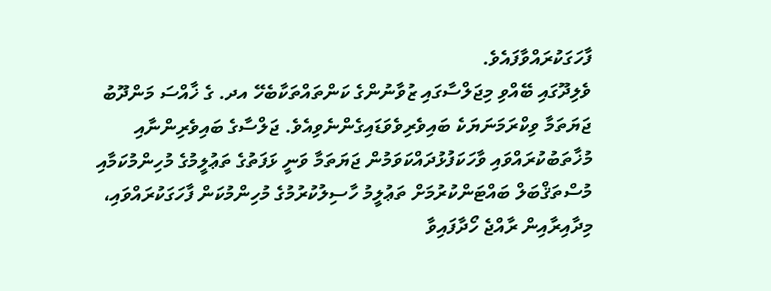ފާހަގަކުރައްވާފައެވެ.
ވެލިދޫގައި ބޭއްވި މިޖަލްސާގައި ޒުވާނުންގެ ކަންތައްތަކާބެހޭ އދ. ގެ ޚާއްސަ މަންދޫބު ޖަޔަތަމާ ވިކްރަމަނަޔަކެ ބައިވެރިވެވަޑައިގެންނެވިއެވެ. ޖަލްސާގެ ބައިވެރިންނާއި މުޚާތަބުކުރައްވައި ވާހަކަފުޅުދައްކަވަމުން ޖަޔަތަމާ ވަނީ ޅަފަތުގެ ތަޢުލީމުގެ މުހިންމުކަމާއި މުސްތަޤްބަލް ބައްޓަންކުރުމަށް ތަޢުލީމު ހާސިލުކުރުމުގެ މުހިންމުކަން ފާހަގަކުރައްވައި، މިދާއިރާއިން ރާއްޖެ ހޯދާފައިވާ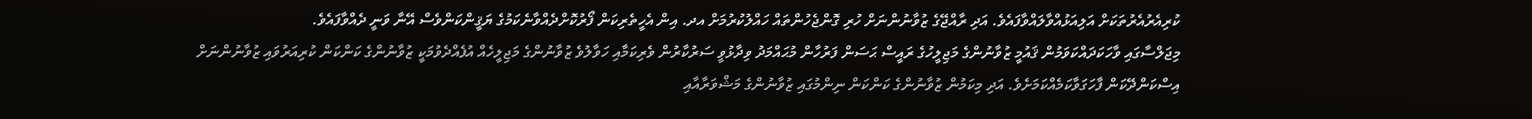ކުރިއެރުއެރުތަކަށް އަލިއަޅުއްވާލައްވާފައެވެ. އަދި ރާއްޖޭގެ ޒުވާނުންނަށް ހުރި ގޮންޖެހުންތައް ހައްލުކުރުމަށް އދ. އިން އެހީތެރިކަން ފޯރުކޮށްދެއްވާނެކަމުގެ ޔަޤީންކަންވެސް އޭނާ ވަނީ ދެއްވާފައެވެ.
މިޖަލްސާގައި ވާހަކަދައްކަވަމުން ޤައުމީ ޒުވާނުންގެ މަޖިލީހުގެ ރައީސް ޙަސަން ފަރުހާން މުޙައްމަދު ވިދާޅުވީ ސަރުކާރުން ވެރިކަމާއި ހަވާލުވެ ޒުވާނުންގެ މަޖިލީހެއް އުފެއްދެވުމަކީ ޒުވާނުންގެ ކަންކަން ކުރިއަރުވައި ޒުވާނުންނަށް އިސްކަންދޭކަން ފާހަގަވާކަމެއްކަމަށެވެ. އަދި މިކަމުން ޒުވާނުންގެ ކަންކަން ނިންމުގައި ޒުވާނުންގެ މަޝްވަރާއާއި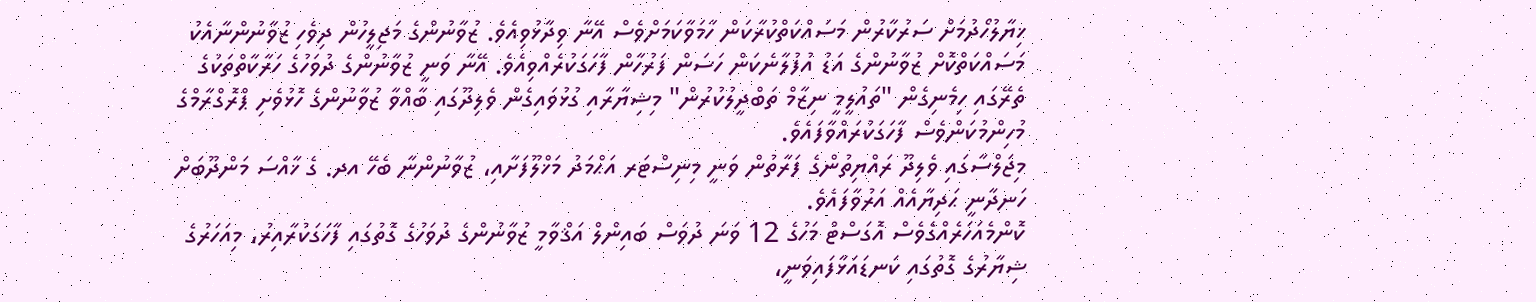ޚިޔާލުހޯދުމަށް ސަރުކާރުން މަސައްކަތްކުރާކަން ހާމަވާކަމަށްވެސް އޭނާ ވިދާޅުވިއެވެ. ޒުވާނުންގެ މަޖިލީހުން ދިވެހި ޒުވާނުންނާއެކު މަސައްކަތްކޮށް ޒުވާނުންގެ އަޑު އުފުލާނެކަން ހަސަން ފަރުހާން ފާހަގަކުރެއްވިއެވެ. އޭނާ ވަނީ ޒުވާނުންގެ ދުވަހުގެ ހަރާކާތްތަކުގެ ތެރޭގައި ހިމެނިގެން "ތައުލީމީ ނިޒާމް ތަބްދީލުކުރުން" މިޝިޔާރާއި ގުޅުވައިގެން ވެލިދޫގައި ބާއްވާ ޒުވާނުންގެ ހޮޅުވެށި ޕްރޮގްރާމްގެ މުހިންމުކަންވެސް ފާހަގަކުރައްވާފައެވެ.
މިޖަލްސާގައި ވެލިދޫ ރައްޔިތުންގެ ފަރާތުން ވަނީ މިނިސްޓަރ އަޙްމަދު މަޚްލޫފަށާއި، ޒުވާނުންނާ ބެހޭ އދ. ގެ ޚާއްސަ މަންދޫބަށް ހަނދާނީ ޙަދިޔާއެއް އަރުވާފައެވެ.
ކޮންމެއަހަރެއްގެވެސް އޮގަސްޓް މަހުގެ 12 ވަނަ ދުވަސް ބައިންލް އަޤްވާމީ ޒުވާނުންގެ ދުވަހުގެ ގޮތުގައި ފާހަގަކުރާއިރު، މިއަހަރުގެ ޝިޔާރުގެ ގޮތުގައި ކަނޑައަޅާފައިވަނީ،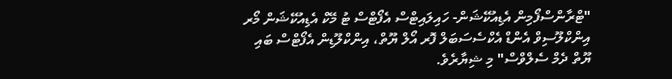"ޓްރާންސްފޯމިން އެޑިއުކޭޝަން- ހައިލައިޓްސް އެފޯޓްސް ޓު މޭކް އެޑިއުކޭޝަން މޯރ އިންކްލޫސިވް އެންޑް އެކްސެސަބަލް ފޮރ އޯލް ޔޫތް، އިންކްލޫޑިން އެފޯޓްސް ބައި ޔޫތް ދެމް ސެލްވްސް" މި ޝިޔާރެވެ.